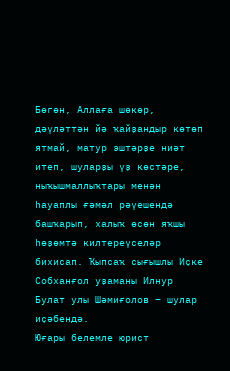Бөгөн, Аллаға шөкөр, дәүләттән йә ҡайҙандыр көтөп ятмай, матур эштәрҙе ниәт итеп, шуларҙы үҙ көстәре, ныҡышмаллыҡтары менән һауаплы ғәмәл рәүешендә башҡарып, халыҡ өсөн яҡшы һөҙөмтә килтереүселәр бихисап. Ҡыпсаҡ сығышлы Иҫке Собханғол уҙаманы Илнур Булат улы Шәмиғолов – шулар иҫәбендә.
Юғары белемле юрист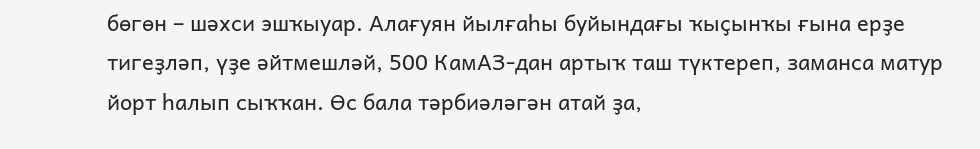бөгөн – шәхси эшҡыуар. Алағуян йылғаһы буйындағы ҡыҫынҡы ғына ерҙе тигеҙләп, үҙе әйтмешләй, 500 КамАЗ-дан артыҡ таш түктереп, заманса матур йорт һалып сыҡҡан. Өс бала тәрбиәләгән атай ҙа,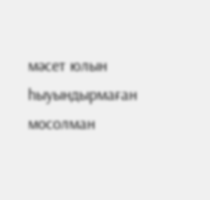мәсет юлын һыуындырмаған мосолман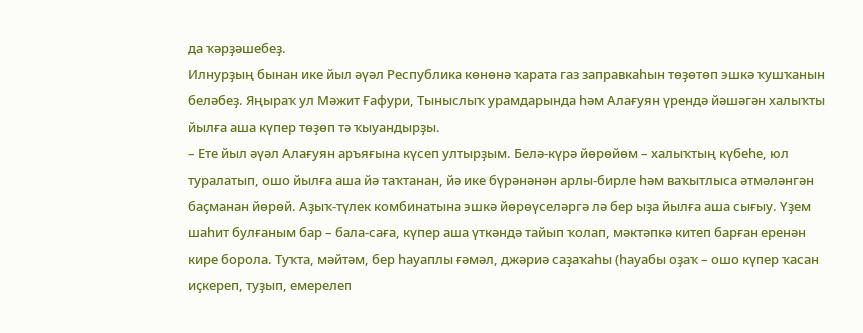да ҡәрҙәшебеҙ.
Илнурҙың бынан ике йыл әүәл Республика көнөнә ҡарата газ заправкаһын төҙөтөп эшкә ҡушҡанын беләбеҙ. Яңыраҡ ул Мәжит Ғафури, Тыныслыҡ урамдарында һәм Алағуян үрендә йәшәгән халыҡты йылға аша күпер төҙөп тә ҡыуандырҙы.
– Ете йыл әүәл Алағуян аръяғына күсеп ултырҙым. Белә-күрә йөрөйөм – халыҡтың күбеһе, юл туралатып, ошо йылға аша йә таҡтанан, йә ике бүрәнәнән арлы-бирле һәм ваҡытлыса әтмәләнгән баҫманан йөрөй. Аҙыҡ-түлек комбинатына эшкә йөрөүселәргә лә бер ыҙа йылға аша сығыу. Үҙем шаһит булғаным бар – бала-саға, күпер аша үткәндә тайып ҡолап, мәктәпкә китеп барған еренән кире борола. Туҡта, мәйтәм, бер һауаплы ғәмәл, джәриә саҙаҡаһы (һауабы оҙаҡ – ошо күпер ҡасан иҫкереп, туҙып, емерелеп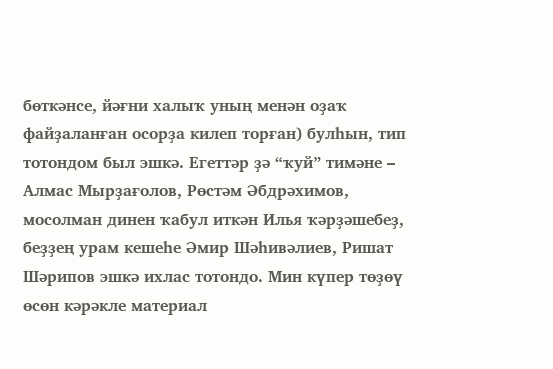бөткәнсе, йәғни халыҡ уның менән оҙаҡ файҙаланған осорҙа килеп торған) булһын, тип тотондом был эшкә. Егеттәр ҙә “ҡуй” тимәне – Алмас Мырҙағолов, Рөстәм Әбдрәхимов, мосолман динен ҡабул иткән Илья ҡәрҙәшебеҙ, беҙҙең урам кешеһе Әмир Шәһивәлиев, Ришат Шәрипов эшкә ихлас тотондо. Мин күпер төҙөү өсөн кәрәкле материал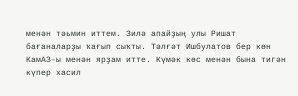менән тәьмин иттем. Зилә апайҙың улы Ришат бағаналарҙы ҡағып сыҡты. Тәлғәт Ишбулатов бер көн КамАЗ-ы менән ярҙам итте. Күмәк көс менән бына тигән күпер хасил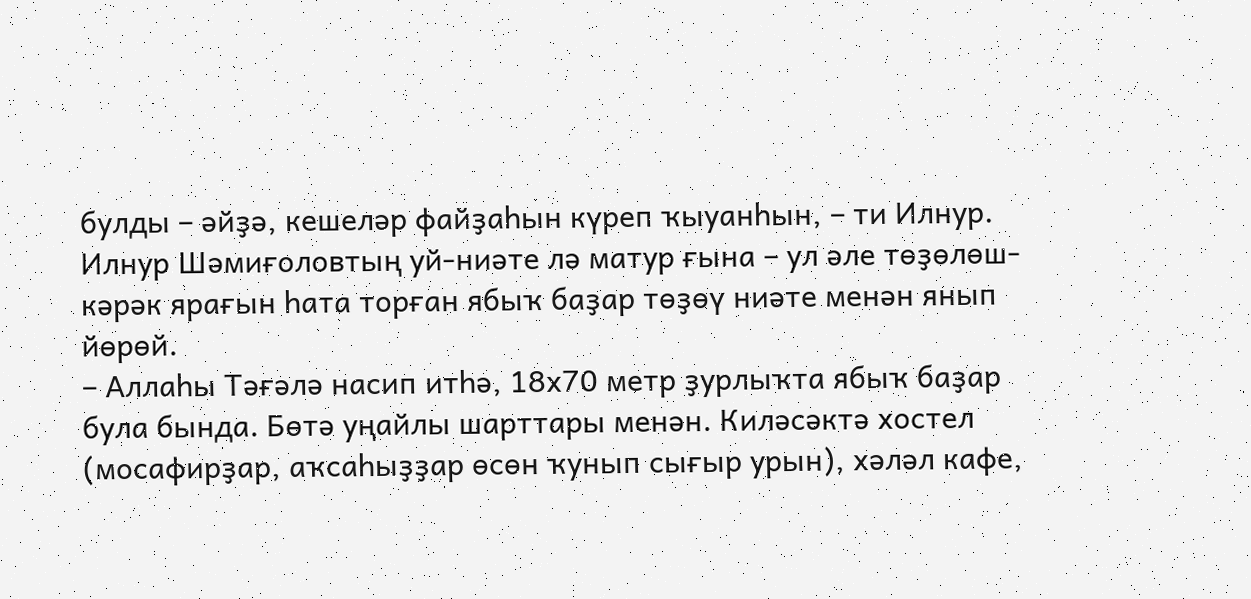булды – әйҙә, кешеләр файҙаһын күреп ҡыуанһын, – ти Илнур.
Илнур Шәмиғоловтың уй-ниәте лә матур ғына – ул әле төҙөлөш-кәрәк ярағын һата торған ябыҡ баҙар төҙөү ниәте менән янып йөрөй.
– Аллаһы Тәғәлә насип итһә, 18х70 метр ҙурлыҡта ябыҡ баҙар була бында. Бөтә уңайлы шарттары менән. Киләсәктә хостел (мосафирҙар, аҡсаһыҙҙар өсөн ҡунып сығыр урын), хәләл кафе,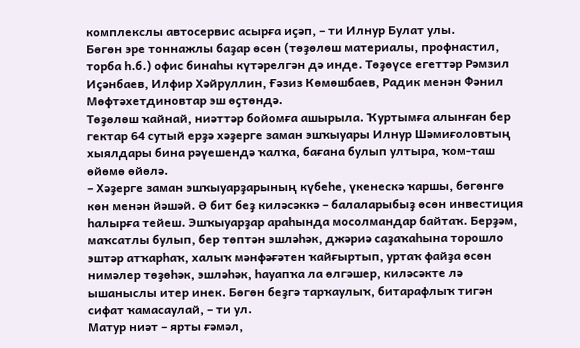комплекслы автосервис асырға иҫәп, – ти Илнур Булат улы.
Бөгөн эре тоннажлы баҙар өсөн (төҙөлөш материалы, профнастил, торба һ.б.) офис бинаһы күтәрелгән дә инде. Төҙөүсе егеттәр Рәмзил Иҫәнбаев, Илфир Хәйруллин, Ғәзиз Көмөшбаев, Радик менән Фәнил Мөфтәхетдиновтар эш өҫтөндә.
Төҙөлөш ҡайнай, ниәттәр бойомға ашырыла. Ҡуртымға алынған бер гектар 64 сутый ерҙә хәҙерге заман эшҡыуары Илнур Шәмиғоловтың хыялдары бина рәүешендә ҡалҡа, бағана булып ултыра, ҡом-таш өйөмө өйөлә.
– Хәҙерге заман эшҡыуарҙарының күбеһе, үкенескә ҡаршы, бөгөнгө көн менән йәшәй. Ә бит беҙ киләсәккә – балаларыбыҙ өсөн инвестиция һалырға тейеш. Эшҡыуарҙар араһында мосолмандар байтаҡ. Берҙәм, маҡсатлы булып, бер төптән эшләһәк, джәриә саҙаҡаһына торошло эштәр атҡарһаҡ, халыҡ мәнфәғәтен ҡайғыртып, уртаҡ файҙа өсөн нимәлер төҙөһәк, эшләһәк, һауапҡа ла өлгәшер, киләсәкте лә ышаныслы итер инек. Бөгөн беҙгә тарҡаулыҡ, битарафлыҡ тигән сифат ҡамасаулай, – ти ул.
Матур ниәт – ярты ғәмәл,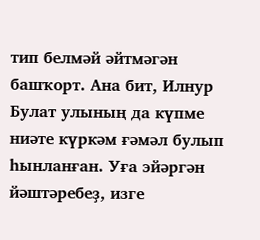тип белмәй әйтмәгән башҡорт. Ана бит, Илнур Булат улының да күпме ниәте күркәм ғәмәл булып һынланған. Уға эйәргән йәштәребеҙ, изге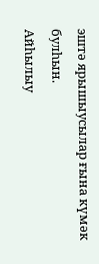эштә ярышыусылар ғына күмәк булһын.
Айһылыу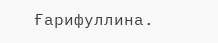Ғарифуллина.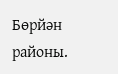Бөрйән районы.